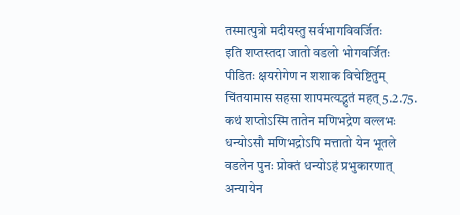तस्मात्पुत्रो मदीयस्तु सर्वभागविवर्जितः
इति शप्तस्तदा जातो वडलो भोगवर्जितः
पीडितः क्षयरोगेण न शशाक विचेष्टितुम्
चिंतयामास सहसा शापमत्यद्भुतं महत् 5.2.75.
कथं शप्तोऽस्मि तातेन मणिभद्रेण वल्लभः
धन्योऽसौ मणिभद्रोऽपि मत्तातो येन भूतले
वडलेन पुनः प्रोक्तं धन्योऽहं प्रभुकारणात्
अन्यायेन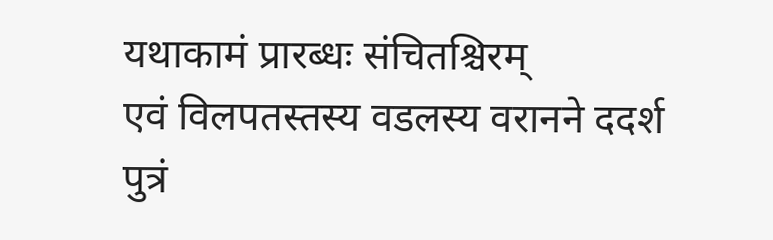यथाकामं प्रारब्धः संचितश्चिरम्
एवं विलपतस्तस्य वडलस्य वरानने ददर्श पुत्रं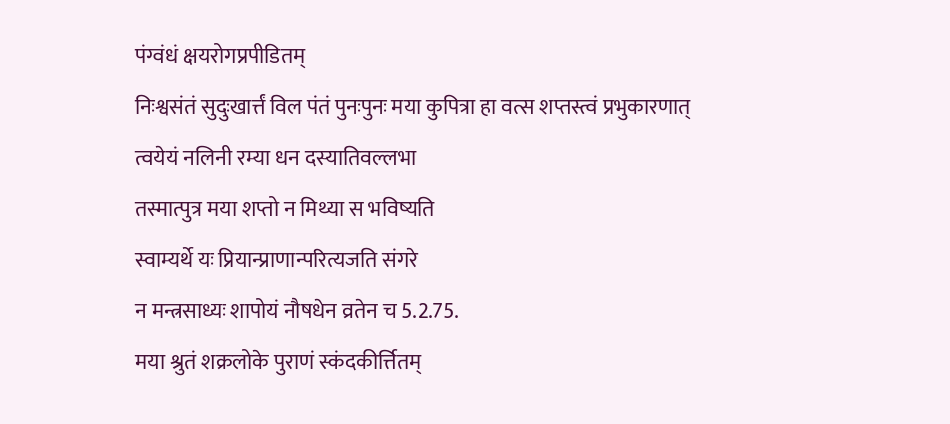पंग्वंधं क्षयरोगप्रपीडितम्
निःश्वसंतं सुदुःखार्त्तं विल पंतं पुनःपुनः मया कुपित्रा हा वत्स शप्तस्त्वं प्रभुकारणात्
त्वयेयं नलिनी रम्या धन दस्यातिवल्लभा
तस्मात्पुत्र मया शप्तो न मिथ्या स भविष्यति
स्वाम्यर्थे यः प्रियान्प्राणान्परित्यजति संगरे
न मन्त्रसाध्यः शापोयं नौषधेन व्रतेन च 5.2.75.
मया श्रुतं शक्रलोके पुराणं स्कंदकीर्त्तितम्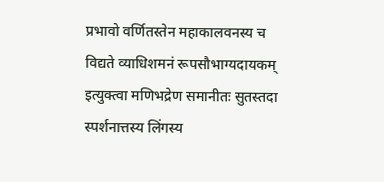प्रभावो वर्णितस्तेन महाकालवनस्य च
विद्यते व्याधिशमनं रूपसौभाग्यदायकम्
इत्युक्त्वा मणिभद्रेण समानीतः सुतस्तदा
स्पर्शनात्तस्य लिंगस्य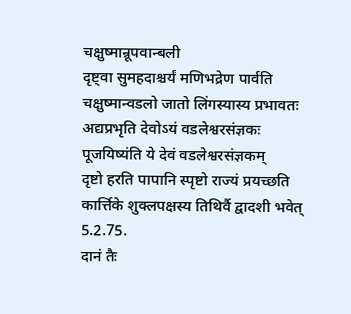चक्षुष्मान्रूपवान्बली
दृष्ट्वा सुमहदाश्चर्यं मणिभद्रेण पार्वति चक्षुष्मान्वडलो जातो लिंगस्यास्य प्रभावतः
अद्यप्रभृति देवोऽयं वडलेश्वरसंज्ञकः
पूजयिष्यंति ये देवं वडलेश्वरसंज्ञकम्
दृष्टो हरति पापानि स्पृष्टो राज्यं प्रयच्छति
कार्त्तिके शुक्लपक्षस्य तिथिर्वै द्वादशी भवेत् 5.2.75.
दानं तैः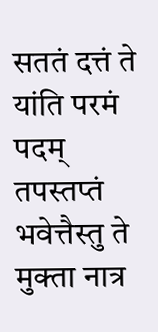सततं दत्तं ते यांति परमं पदम्
तपस्तप्तं भवेत्तैस्तु ते मुक्ता नात्र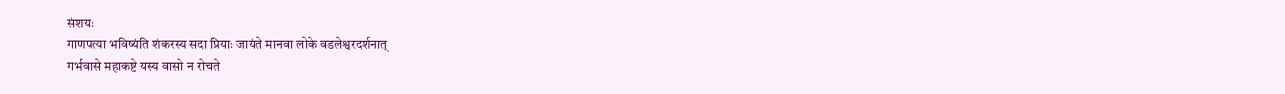संशयः
गाणपत्या भविष्यंति शंकरस्य सदा प्रियाः जायंते मानवा लोके वडलेश्वरदर्शनात्
गर्भवासे महाकष्टे यस्य वासो न रोचते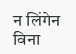न लिंगेन विना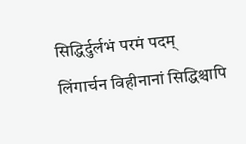सिद्धिर्दुर्लभं परमं पदम्
लिंगार्चन विहीनानां सिद्धिश्चापि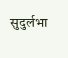सुदुर्लभा